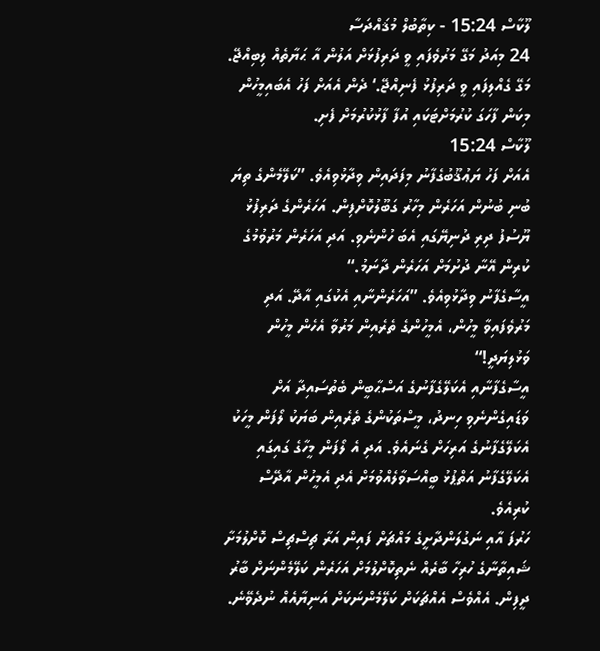ލޫކާސް 15:24 - ކިތާބުލް މުޤައްދަސާ
24 މިއަދު މަގޭ މަރުވެފައި ވީ ދަރިފުޅަށް އަލުން އާ ޙަޔާތެއް ލިބިއްޖޭ. މަގޭ ގެއްލިފައި ވީ ދަރިފުޅު ފެނިއްޖޭ.‘ ދެން އެއަށް ފަހު އެބައިމީހުން މިކަން ފާހަގަ ކުރުމަށްޓަކައި އުފާ ފާޅުކުރުމަށް ފެށި.
ލޫކާސް 15:24
އެއަށް ފަހު ޔަޢުޤޫބުގެފާނު މިފަދައިން ވިދާޅުވިއެވެ. ”ކަލޭމެންގެ ތިޔަ ބުނި ބުނުން އަހަރެން މިހާރު ގަބޫލުކޮށްފިން. އަހަރެންގެ ދަރިފުޅު ޔޫސުފު ދިރި ދުނިޔޭގައި އެބަ ހުންނެވި. އަދި އަހަރެން މަރުވުމުގެ ކުރިން އޭނާ ދުށުމަށް އަހަރެން ދާނަމު.“
އީސާގެފާނު ވިދާޅުވިއެވެ. ”އަހަރެންނާއި އެކުގައި އާދޭ. އަދި މަރުވެފައިވާ މީހުން، އެމީހުންގެ ތެރެއިން މަރުވާ އެހެން މީހުން ވަޅުލިޔަދީ!“
އީސާގެފާނާއި އެކަލޭގެފާނުގެ އަސްޙާބީން ބެތުސައިދާ އަށް ވަޑައިގެންނެވި ހިނދު، މީސްތަކުންގެ ތެރެއިން ބަޔަކު ލޯފަން މީހަކު އެކަލޭގެފާނުގެ އަރިހަށް ގެނައެވެ. އަދި އެ ލޯފަން މީހާގެ ގައިގައި އެކަލޭގެފާނު އަތްޕުޅު ބީއްސަވާލެއްވުމަށް އެދި އެމީހުން އާދޭސް ކުރިއެވެ.
ހަރުފަ އާއި ނަގުލަންދާށީގެ މައްޗަށް ފައިން އަރާ ޗިސްޗިސް ކޮށްލުމަށާ ޝައިތާނާގެ ހުރިހާ ބާރެއް ނެތިކޮށްލުމަށް އަހަރެން ކަލޭމެންނަށް ބާރު ދީފިން. އެއްވެސް އެއްޗަކަށް ކަލޭމެންނަކަށް އަނިޔާއެއް ނުދެވޭނެ.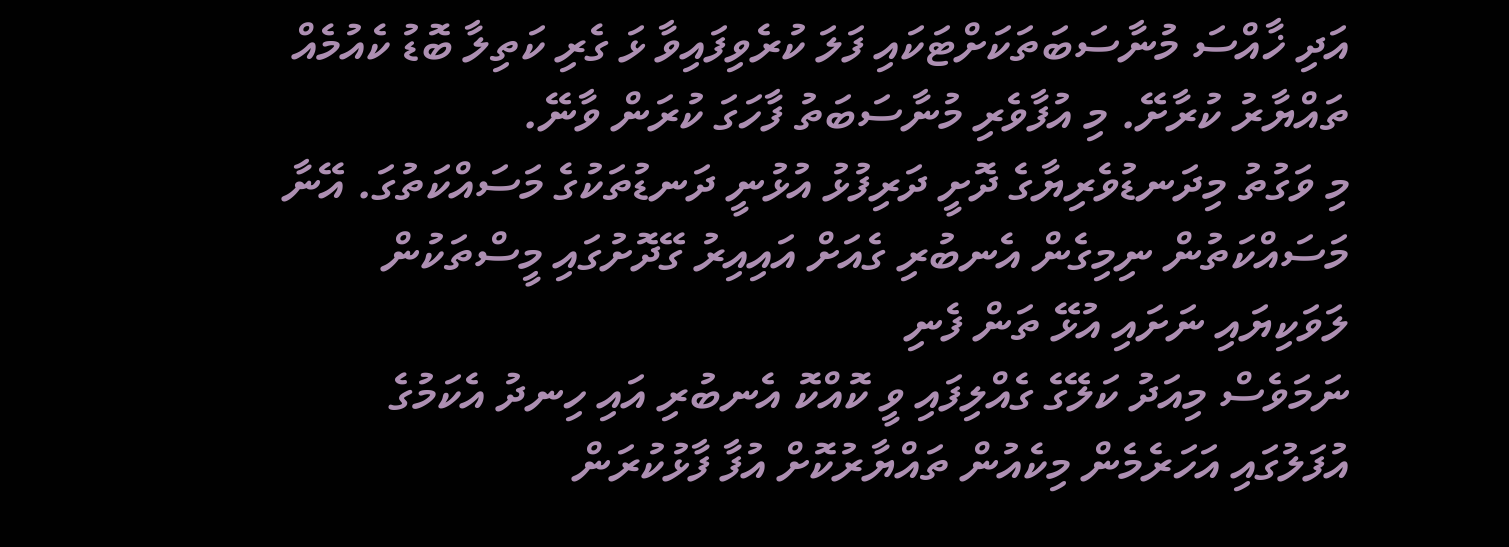އަދި ޚާއްސަ މުނާސަބަތަކަށްޓަކައި ފަލަ ކުރެވިފައިވާ ޅަ ގެރި ކަތިލާ ބޮޑު ކެއުމެއް ތައްޔާރު ކުރާށޭ. މި އުފާވެރި މުނާސަބަތު ފާހަގަ ކުރަން ވާނޭ.
މި ވަގުތު މިދަނޑުވެރިޔާގެ ދޮށީ ދަރިފުޅު އުޅުނީ ދަނޑުތަކުގެ މަސައްކަތުގަ. އޭނާ މަސައްކަތުން ނިމިގެން އެނބުރި ގެއަށް އައިއިރު ގޭދޮށުގައި މީސްތަކުން ލަވަކިޔައި ނަށައި އުޅޭ ތަން ފެނި
ނަމަވެސް މިއަދު ކަލޭގެ ގެއްލިފައި ވީ ކޮއްކޮ އެނބުރި އައި ހިނދު އެކަމުގެ އުފަލުގައި އަހަރެމެން މިކެއުން ތައްޔާރުކޮށް އުފާ ފާޅުކުރަން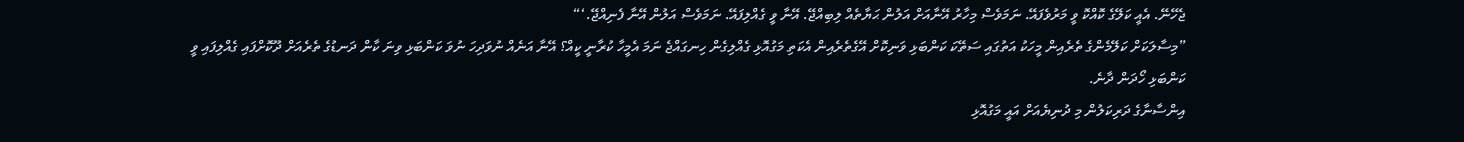ޖެހޭނޭ. އެއީ ކަލޭގެ ކޮއްކޮ ވީ މަރުވެފައޭ. ނަމަވެސް މިހާރު އޭނާއަށް އަލުން ޙަޔާތެއް ލިބިއްޖޭ. އޭނާ ވީ ގެއްލިފައޭ. ނަމަވެސް އަލުން އޭނާ ފެނިއްޖޭ.‘“
”މިސާލަކަށް ކަލޭމެންގެ ތެރެއިން މީހަކު އަތުގައި ސަތޭކަ ކަންބަޅި ވަނިކޮށް އޭގެތެރެއިން އެކަތި މަގުއޮޅި ގެއްލިގެން ހިނގައްޖެ ނަމަ އެމީހާ ކުރާނީ ކީއް؟ އޭނާ އަނެއް ނުވަދިހަ ނުވަ ކަންބަޅި ވިނަ ކާން ދަނޑުގެ ތެރެއަށް ދޫކޮށްފައި ގެއްލިފައި ވީ ކަންބަޅި ހޯދަން ދާނެ.
އިންސާނާގެ ދަރިކަލުން މި ދުނިޔެއަށް އައީ މަގުއޮޅި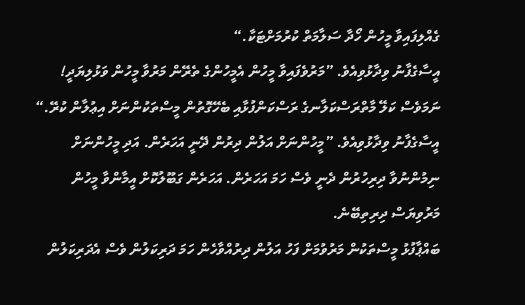ގެއްލިފައިވާ މީހުން ހޯދާ ސަލާމަތް ކުރުމަށްޓަކާ.“
އީސާގެފާނު ވިދާޅުވިއެވެ. ”މަރުވެފައިވާ މީހުން އެމީހުންގެ ތެރޭން މަރުވާ މީހުން ވަޅުލިޔަދީ! ނަމަވެސް ކަލޭ މާތްރަސްކަލާނގެ ރަސްކަންފުޅާއި ބެހޭގޮތުން މީސްތަކުންނަށް އިޢުލާން ކުރޭ.“
އީސާގެފާނު ވިދާޅުވިއެވެ. ”މީހުންނަށް އަލުން ދިރުން ދޭނީ އަހަރެން. އަދި މީހުންނަށް ނިމުންނުވާ ދިރިހުރުން ދެނީ ވެސް ހަމަ އަހަރެން. އަހަރެން ގަބޫލުކޮށް އީމާންވާ މީހުން މަރުވިޔަސް ދިރިތިބޭނެ.
ބައްޕާފުޅު މީސްތަކުން މަރުވުމަށް ފަހު އަލުން ދިރުއްވާހެން ހަމަ ދަރިކަލުން ވެސް އެދަރިކަލުން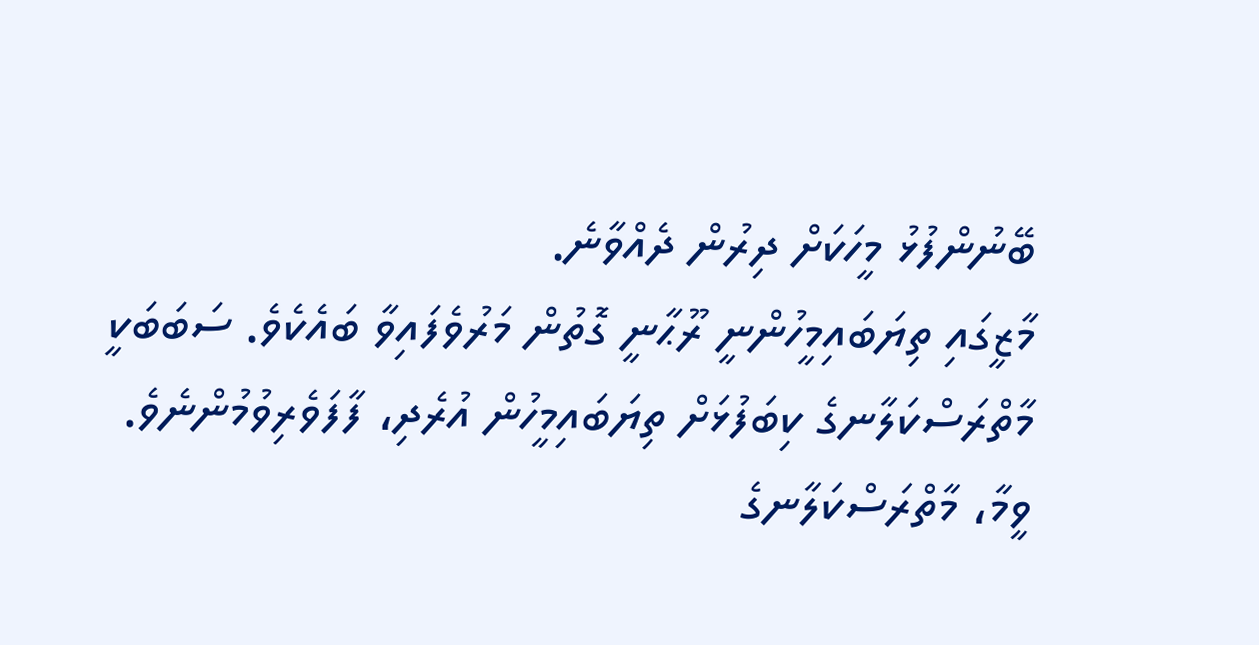ބޭނުންފުޅު މީހަކަށް ދިރުން ދެއްވާނެ.
މާޒީގައި ތިޔަބައިމީހުންނީ ރޫޙާނީ ގޮތުން މަރުވެފައިވާ ބައެކެވެ. ސަބަބަކީ މާތްރަސްކަލާނގެ ކިބަފުޅަށް ތިޔަބައިމީހުން އުރެދި، ފާފަވެރިވުމުންނެވެ.
ވީމާ، މާތްރަސްކަލާނގެ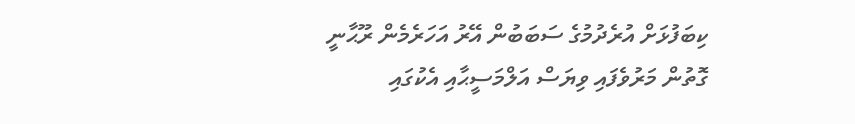ކިބަފުޅަށް އުރެދުމުގެ ސަބަބުން އޭރު އަހަރެމެން ރޫޙާނީ ގޮތުން މަރުވެފައި ވިޔަސް އަލްމަސީޙާއި އެކުގައި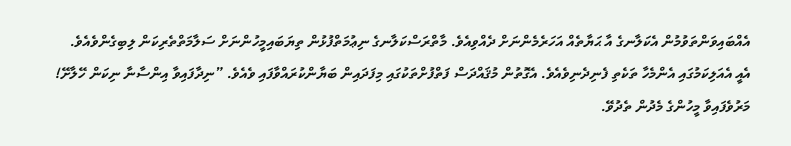އެއްބައިވަންތަވުމުން އެކަލާނގެ އާ ޙަޔާތެއް އަހަރެމެންނަށް ދެއްވިއެވެ. މާތްރަސްކަލާނގެ ނިޢުމަތްފުޅުން ތިޔަބައިމީހުންނަށް ސަލާމަތްތެރިކަން ލިބިގެންވެއެވެ.
އެއީ އެއަލިކަމުގައި އެންމެހާ ތަކެތި ފެނިދެނިވެއެވެ. އެގޮތުން މުޤައްދަސް ފަތްފުށްތަކުގައި މިފަދައިން ބަޔާންކުރައްވާފައި ވެއެވެ. ”ނިދާފައިވާ އިންސާނާ ނިކަން ހޭލާށޭ! މަރުވެފައިވާ މީހުންގެ މެދުން ތެދުވޭ.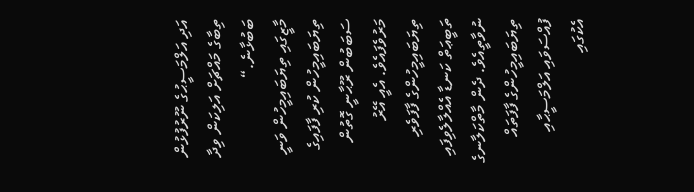އަދި އަލްމަސީޙުގެ ނޫރުފުޅުން ތިބާގެ މައްޗަށް އަލިކަން ވިދާ ބަބުޅާނެ.“
މާޒީގައި ތިޔަބައިމީހުން ވަނީ ތިޔަބައިމީހުން ކުރި ފާފައިގެ ސަބަބުން ރޫޙާނީ ގޮތުން މަރުވެފައެވެ. އެއީ އޭރު ތިޔަބައިމީހުންގެ ފާފަވެރި ތަބީޢަތް ކަނޑާ އެއްލާލެވިފައި ނުވާތީއެވެ. ދެން މާތްކަލާނގެ ތިޔަބައިމީހުންގެ ފާފަތައް ފުއްސަވައި އަލްމަސީޙާއި އެކުގައި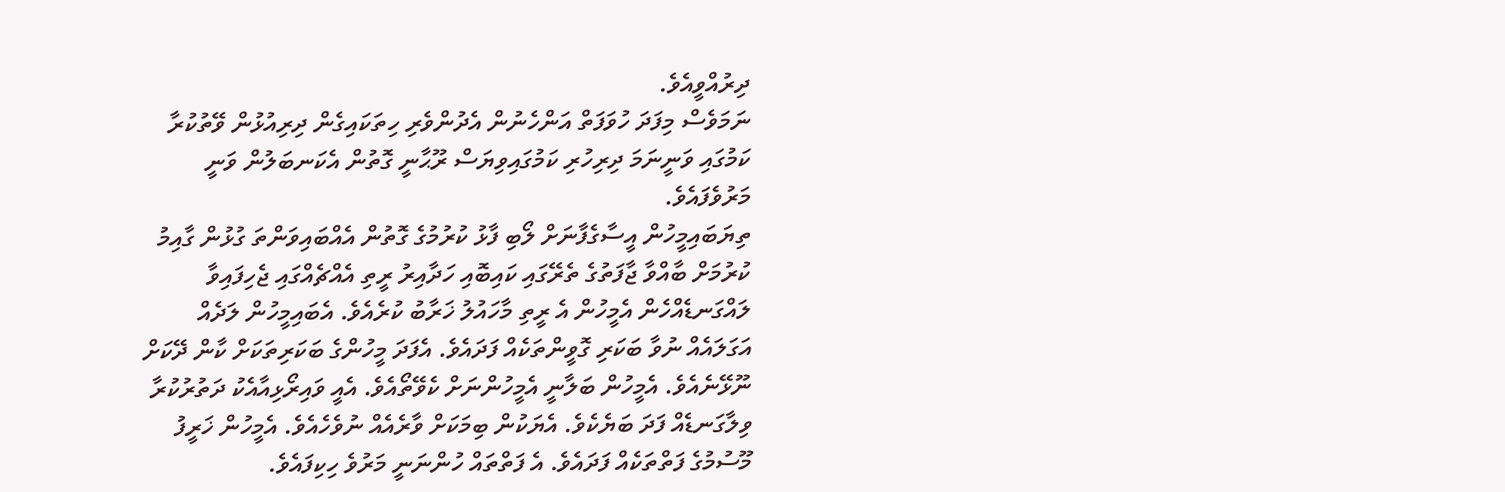ދިރުއްވީއެވެ.
ނަމަވެސް މިފަދަ ހުވަފަތް އަންހެނުން އެދުންވެރި ހިތަކައިގެން ދިރިއުޅުން ވޭތުކުރާ ކަމުގައި ވަނީނަމަ ދިރިހުރި ކަމުގައިވިޔަސް ރޫޙާނީ ގޮތުން އެކަނބަލުން ވަނީ މަރުވެފައެވެ.
ތިޔަބައިމީހުން އީސާގެފާނަށް ލޯބި ފާޅު ކުރުމުގެ ގޮތުން އެއްބައިވަންތަ ގުޅުން ގާއިމު ކުރުމަށް ބާއްވާ ޖާފަތުގެ ތެރޭގައި ކައިބޮއި ހަދާއިރު ރީތި އެއްޗެއްގައި ޖެހިފައިވާ ލައްގަނޑެއްހެން އެމީހުން އެ ރީތި މާހައުލު ޚަރާބު ކުރެއެވެ. އެބައިމީހުން ލަދެއް އަގަލައެއް ނުވާ ބަކަރި ގޮވީންތަކެއް ފަދައެވެ. އެފަދަ މީހުންގެ ބަކަރިތަކަށް ކާން ދޭކަށް ނޫޅޭނެއެވެ. އެމީހުން ބަލާނީ އެމީހުންނަށް ކެވޭތޯއެވެ. އެއީ ވައިރޯޅިއާއެކު ދަތުރުކުރާ ވިލާގަނޑެއް ފަދަ ބަޔެކެވެ. އެޔަކުން ބިމަކަށް ވާރެއެއް ނުވެހެއެވެ. އެމީހުން ޚަރީފު މޫސުމުގެ ފަތްތަކެއް ފަދައެވެ. އެ ފަތްތައް ހުންނަނީ މަރުވެ ހިކިފައެވެ.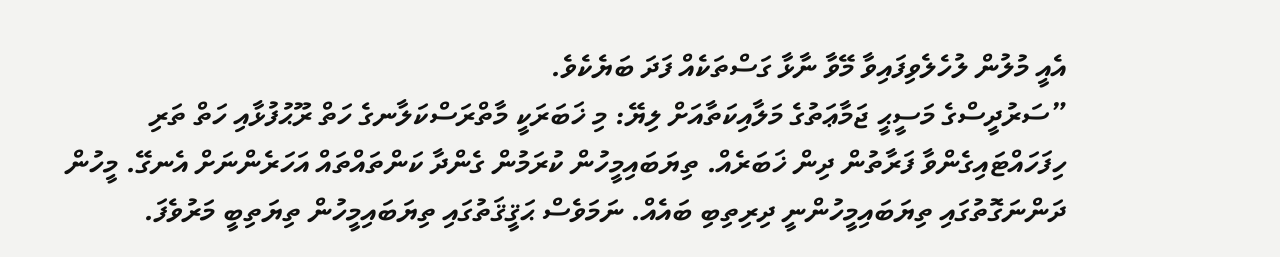އެއީ މުލުން ލުހެލެވިފައިވާ މޭވާ ނާޅާ ގަސްތަކެއް ފަދަ ބަޔެކެވެ.
”ސަރުދީސްގެ މަސީޙީ ޖަމާޢަތުގެ މަލާއިކަތާއަށް ލިޔޭ: މި ޚަބަރަކީ މާތްރަސްކަލާނގެ ހަތް ރޫޙުފުޅާއި ހަތް ތަރި ހިފަހައްޓައިގެންވާ ފަރާތުން ދިން ޚަބަރެއް. ތިޔަބައިމީހުން ކުރަމުން ގެންދާ ކަންތައްތައް އަހަރެންނަށް އެނގޭ. މީހުން ދަންނަގޮތުގައި ތިޔަބައިމީހުންނީ ދިރިތިބި ބައެއް. ނަމަވެސް ޙަޤީޤަތުގައި ތިޔަބައިމީހުން ތިޔަތިބީ މަރުވެފަ.